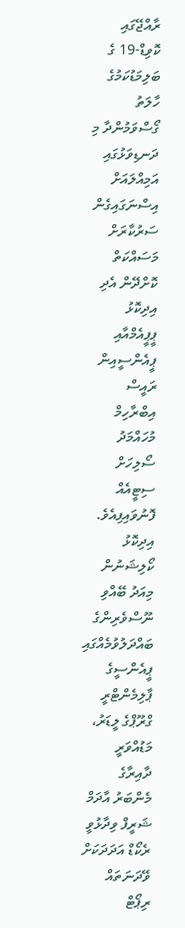ރާއްޖޭގައި ކޮވިޑް-19 ގެ ބަލިމަޑުކަމުގެ ހާލަތު ގޯސްވަމުންދާ މި ދަނޑިވަޅުގައި އަމިއްލައަށް އިސްނަގައިގެން ސަރުކާރަށް މަސައްކަތް ކޮށްދޭން އެދި އިދިކޮޅު ޕީޕީއެމްއާއި ޕީއެންސީއިން ރައީސް އިބްރާހިމް މުހައްމަދު ސޯލިހަށް ސިޓީއެއް ފޮނުވައިފިއެވެ.
އިދިކޮޅު ކޯލިޝަނުން މިއަދު ބޭއްވި ނޫސްވެރިންގެ ބައްދަލުވުމެއްގައި ޕީއެންސީގެ ޕާލިމެންޓްރީ ގްރޫޕްގެ ލީޑަރު، މަޑުއްވަރީ ދާއިރާގެ މެންބަރު އާދަމް ޝަރީފް ވިދާޅުވީ ރެކޯޑް އަދަދަކަށް ވޭދަނަތައް ރިޕޯޓް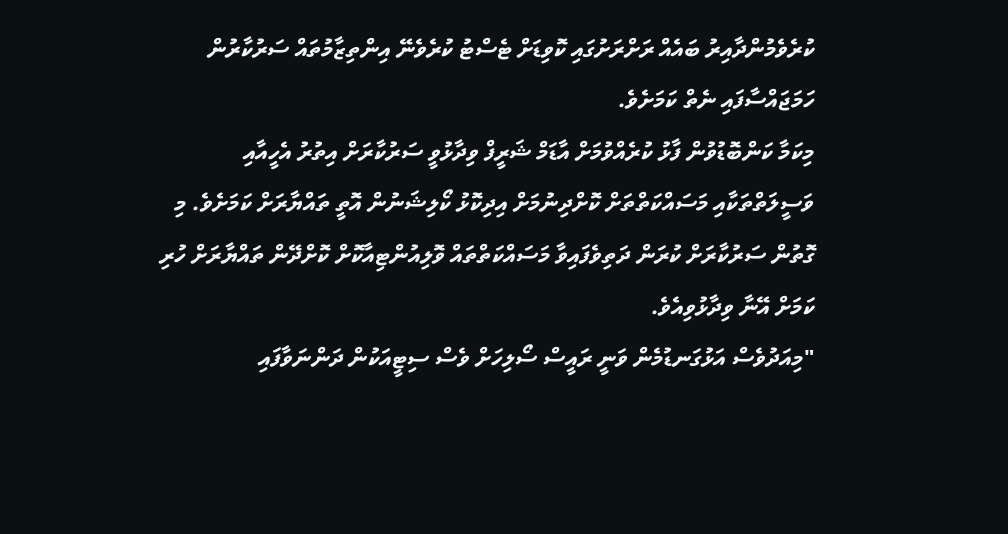ކުރެވެމުންދާއިރު ބައެއް ރަށްރަށުގައި ކޮވިޑަށް ޓެސްޓު ކުރެވެނޭ އިންތިޒާމުތައް ސަރުކާރުން ހަމަޖައްސާފައި ނެތް ކަމަށެވެ.
މިކަމާ ކަންބޮޑުވުން ފާޅު ކުރެއްވުމަށް އާޑަމް ޝަރީފް ވިދާޅުވީ ސަރުކާރަށް އިތުރު އެހީއާއި ވަސީލަތްތަކާއި މަސައްކަތްތަށް ކޮށްދިނުމަށް އިދިކޮޅު ކޯލިޝަނުން އޮތީ ތައްޔާރަށް ކަމަށެވެ. މި ގޮތުން ސަރުކާރަށް ކުރަން ދަތިވެފައިވާ މަސައްކަތްތައް ވޮލިއުންޓިއާކޮށް ކޮށްދޭން ތައްޔާރަށް ހުރި ކަމަށް އޭނާ ވިދާޅުވިއެވެ.
"މިއަދުވެސް އަޅުގަނޑުމެން ވަނީ ރައީސް ސޯލިހަށް ވެސް ސިޓީއަކުން ދަންނަވާފައި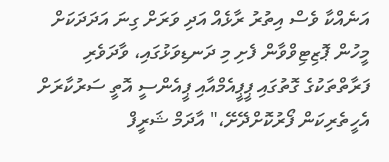އަނެއްކާ ވެސް އިތުރު ރާޅެއް އަދި ވަރަށް ގިނަ އަދަދަކަށް މީހުން ޕޮޒިޓިވްވާން ފެށި މި ދަނޑިވަޅުގައި، ވާދަވެރި ފަރާތްތަކުގެ ގޮތުގައި ޕީޕީއެމްއާއި ޕީއެންސީ އޮތީ ސަރުކާރަށް އެހީތެރިކަން ފޯރުކޮށްދޭށޭ،" އާދަމް ޝަރީފް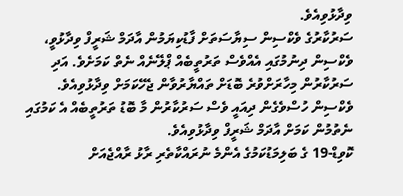ވިދާޅުވިއެވެ.
ސަރުކާރުގެ ވެކްސިން ސިޔާސަތަށް ފާޑުކިޔަމުން އާދަމް ޝަރީފް ވިދާޅުވީ، ވެކްސިން ދިނުމުގައި އެއްވެސް ތަރުތީބެއް ޕްލޭނެއް ނެތް ކަމަށެވެ. އަދި ސަރުކާރުން މިހާރަށްވުރެ ބޮޑަށް ތައްޔާރުވާން ޖެހޭކަމަށް ވިދާޅުވިއެވެ. ވެކްސިން ހުސްވެގެން ދިއައީ ވެސް ސަރުކާރުން މާ ބޮޑު ތަރުތީބެއް އެ ކަމުގައި ނެތުމުން ކަމަށް އާދަމް ޝަރީފް ވިދާޅުވިއެވެ.
ކޮވިޑް-19 ގެ ބަލިމަޑުކަމުގެ އެންމެ ނުރައްކާތެރި ރާޅު ރާއްޖެއަށް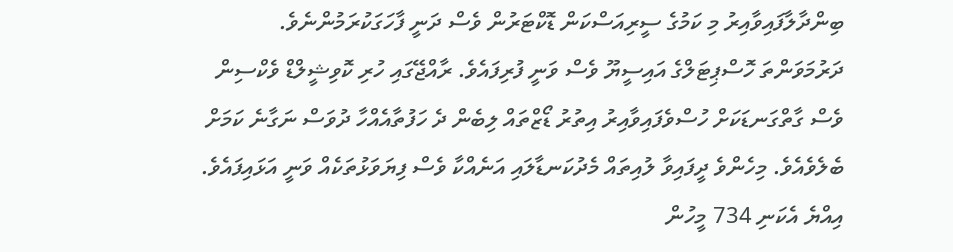ބިންދާލާފައިވާއިރު މި ކަމުގެ ސީރިއަސްކަން ޑޮކްޓަރުން ވެސް ދަނީ ފާހަގަކުރަމުންނެވެ. ދަރުމަވަންތަ ހޮސްޕިޓަލްގެ އައިސީޔޫ ވެސް ވަނީ ފުރިފައެވެ. ރާއްޖޭގައި ހުރި ކޮވިޝީލްޑް ވެކްސިން ވެސް ގާތްގަނޑަކަށް ހުސްވެފައިވާއިރު އިތުރު ޑޯޒްތައް ލިބެން ދެ ހަފުތާއެއްހާ ދުވަސް ނަގާނެ ކަމަށް ބެލެވެއެވެ. މިހެންވެ ދީފައިވާ ލުއިތައް މެދުކަނޑާލައި އަނެއްކާ ވެސް ފިޔަވަޅުތަކެއް ވަނީ އަޅައިފައެވެ.
އިއްޔެ އެކަނި 734 މީހުން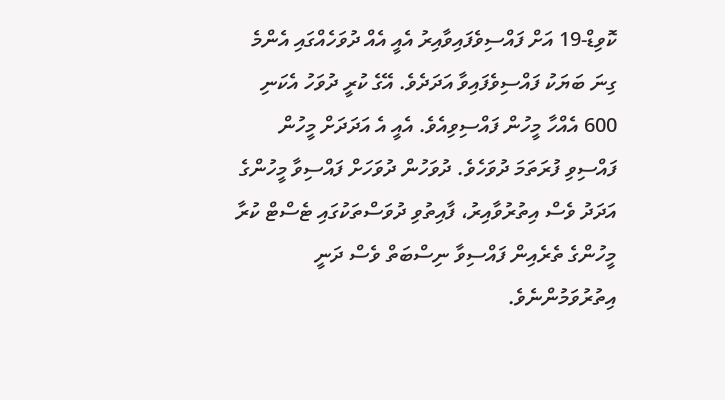ކޮވިޑް-19 އަށް ފައްސިވެފައިވާއިރު އެއީ އެއް ދުވަހެއްގައި އެންމެ ގިނަ ބަޔަކު ފައްސިވެފައިވާ އަދަދެވެ. އޭގެ ކުރީ ދުވަހު އެކަނި 600 އެއްހާ މީހުން ފައްސިވިއެވެ. އެއީ އެ އަދަދަށް މީހުން ފައްސިވި ފުރަތަމަ ދުވަހެވެ. ދުވަހުން ދުވަހަށް ފައްސިވާ މީހުންގެ އަދަދު ވެސް އިތުރުވާއިރު، ފާއިތުވި ދުވަސްތަކުގައި ޓެސްޓް ކުރާ މީހުންގެ ތެރެއިން ފައްސިވާ ނިސްބަތް ވެސް ދަނީ އިތުރުވަމުންނެވެ.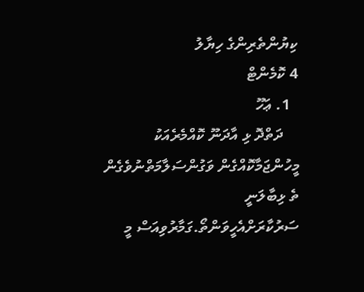ކިޔުންތެރިންގެ ހިޔާލު
4 ކޮމެންޓް
  1. ޢަހޫ
    ދަތްދޮ ޅި އާދަނޫ ކޮއްމެރެއަކު މީހުންޖަމާކޮއްގެން ވަގުންސަލާމަތްނުވެގެން ތެ ޅިބާލަނީ ސަރުކާރަށްއެހީވަންތޯ.ގަމާރުވިއަސް މީ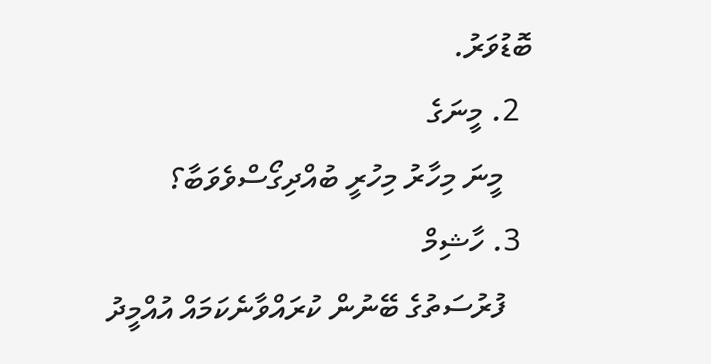ބޮޑުވަރު.
  2. މީނަގެ
    މީނަ މިހާރު މިހުރީ ބުއްދިގޯސްވެވަބާ؟
  3. ހާޝިމް
    ފުރުސަތުގެ ބޭނުން ކުރައްވާނެކަމައް އުއްމީދު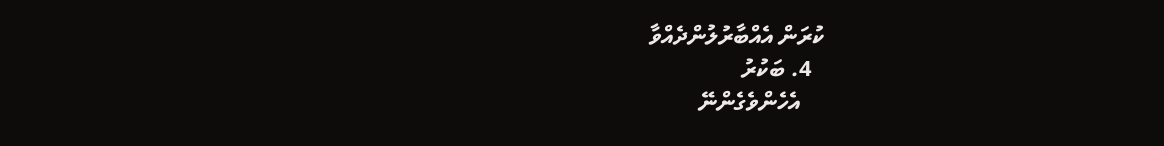ކުރަން އެއްބާރުލުންދެއްވާ
  4. ބަކުރު
    އެހެންވެގެންނޭ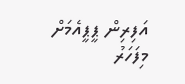އަފިރިން ޕީޕީއެމަށް މިފަހަރު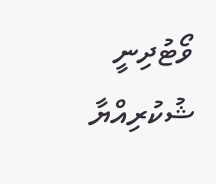ވޯޓުދިނީ ޝުކުރިއްޔާ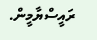ރައީސްޔާމީން.